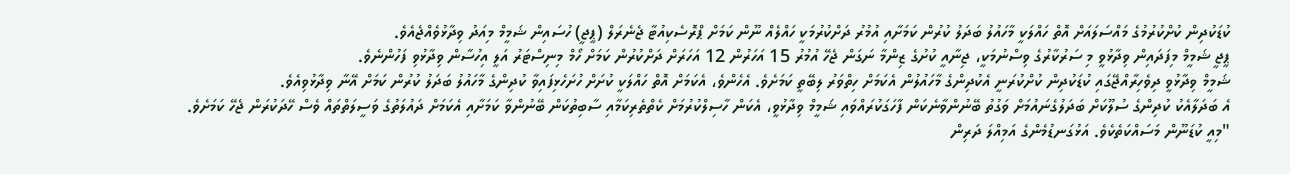ކުޑަކުދިން ކުށްކުރުމުގެ މައްސަލައަށް އޮތް ހައްލަކީ މާހައުލު ބަދަލު ކުރުން ކަމަށާއި އުމުރު ދަށްކުރުމަކީ ހައްލެއް ނޫން ކަމަށް ޕްރޮސެކިއުޓާ ޖެނެރަލް (ޕީޖީ) ހުސައިން ޝަމީމް މިއަދު ވިދާޅުވެއްޖެއެވެ.
ޕީޖީ ޝަމީމް މިފަދައިން ވިދާޅުވީ މި ސަރުކާރުގެ ވިސްނުމަކީ، ޖިނާއީ ކުށުގެ ޒިންމާ ނަގަން ޖެހޭ އުމުރު 15 އަހަރުން 12 އަހަރަށް ދަށްކުރުން ކަމަށް ހޯމް މިނިސްޓަރު އަލީ އިހުސާން ވިދާޅުވި ފަހުންނެވެ.
ޝަމީމް ވިދާޅުވީ ދިވެހިރާއްޖޭގައި ކުޑަކުދިން ކުށްކުރަނީ އެކުދިންގެ މާހައުލުން އެކަމަށް ހިތްވަރު ލިބޭތީ ކަމަށެވެ. އެހެންވެ، އެކަމަށް އޮތް ހައްލަކީ ކުށަށް ހުށަހެޅިފައިވާ ކުދިންގެ މާހައުލު ބަދަލު ކުރުން ކަމަށް އޭނާ ވިދާޅުވިއެވެ.
އެ ބަދަލާއެކު ކުދިންގެ ސުލޫކަށް ބަދަލުގެނައުމަށް ވަގުތު ބޭނުންވާނެކަން ފާހަގަކުރައްވައި ޝަމީމް ވިދާޅުވީ، އެކަން ހާސިލްކުރުމަށް ކެތްތެރިކަމާއި ސާބިތުކަން ބޭނުންވާ ކަމަށާއި އެކަމަށް ދައުލަތުގެ ވަސީލަތްތައް ވެސް ހޭދަކުރަން ޖެހޭ ކަމަށެވެ.
"މިއީ ކުޑަނޫން މަސައްކަތެކެވެ. އަޅުގަނޑުމެންގެ އަމިއްލަ ދަރިން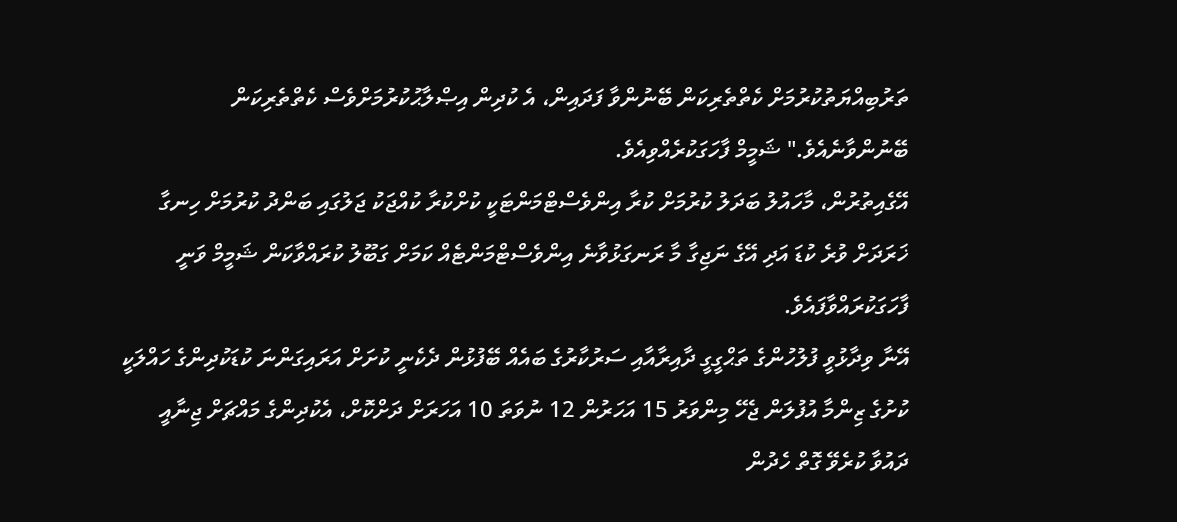ތަރުބިއްޔަތުކުރުމަށް ކެތްތެރިކަން ބޭނުންވާ ފަދައިން، އެ ކުދިން އިޞްލާޙުކުރުމަށްވެސް ކެތްތެރިކަން ބޭނުންވާނެއެވެ." ޝަމީމް ފާހަގަކުރެއްވިއެވެ.
އޭގެއިތުރުން، މާހައުލު ބަދަލު ކުރުމަށް ކުރާ އިންވެސްޓްމަންޓަކީ ކުށްކުރާ ކުއްޖަކު ޖަލުގައި ބަންދު ކުރުމަށް ހިނގާ ޚަރަދަށް ވުރެ ކުޑަ އަދި އޭގެ ނަޖިގާ މާ ރަނގަޅުވާނެ އިންވެސްޓްމަންޓެއް ކަމަށް ގަބޫލު ކުރައްވާކަން ޝަމީމް ވަނީ ފާހަގަކުރައްވާފައެވެ.
އޭނާ ވިދާޅުވީ ފުލުހުންގެ ތަޙްގީގީ ދާއިރާއާއި ސަރުކާރުގެ ބައެއް ބޭފުޅުން ދެކެނީ ކުށަށް އަރައިގަންނަ ކުޑަކުދިންގެ ހައްލަކީ ކުށުގެ ޒިންމާ އުފުލަން ޖެހޭ މިންވަރު 15 އަހަރުން 12 ނުވަތަ 10 އަހަރަށް ދަށްކޮށް، އެކުދިންގެ މައްޗަށް ޖިނާއީ ދައުވާ ކުރެވޭ ގޮތް ހެދުން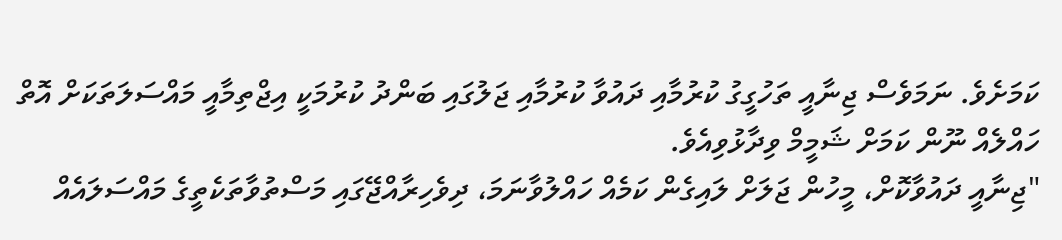ކަމަށެވެ. ނަމަވެސް ޖިނާއީ ތަހުގީގު ކުރުމާއި ދައުވާ ކުރުމާއި ޖަލުގައި ބަންދު ކުރުމަކީ އިޖްތިމާއީ މައްސަލަތަކަށް އޮތް ހައްލެއް ނޫން ކަމަށް ޝަމީމް ވިދާޅުވިއެވެ.
"ޖިނާއީ ދައުވާކޮށް، މީހުން ޖަލަށް ލައިގެން ކަމެއް ހައްލުވާނަމަ، ދިވެހިރާއްޖޭގައި މަސްތުވާތަކެތީގެ މައްސަލައެއް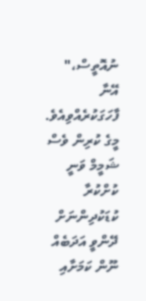ނުއޮތީސް،" އޭނާ ފާހަގަކުރެއްވިއެވެ.
މީގެ ކުރިން ވެސް ޝަމީމް ވަނީ ކުށްކުރާ ކުޑަކުދިންނަށް ދޭންވީ އަދަބެއް ނޫން ކަމަށާއި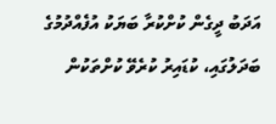އަދަބު ދީގެން ކުށްކުރާ ބަޔަކު އުފެއްދުމުގެ ބަދަލުގައި، ކުޑައިރު ކުރެވޭ ކުށްތަކުން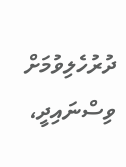ދުރުހެލިވުމަށް ވިސްނައިދީ،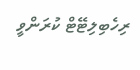ރިހެބިލިޓޭޓް ކުރަންވީ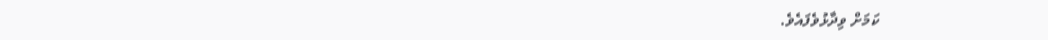ކަމަށް ވިދާޅުވެފައެވެ.